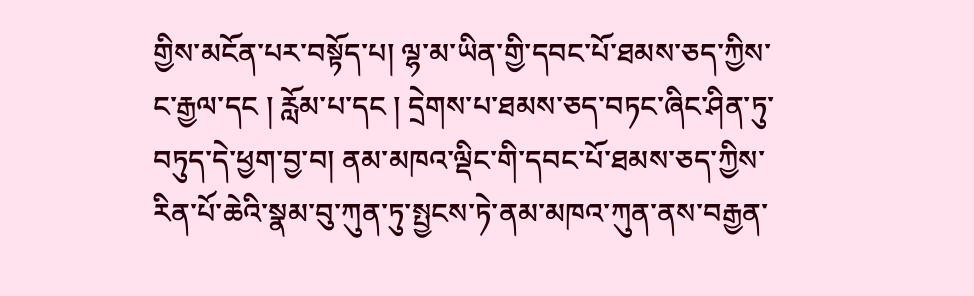གྱིས་མངོན་པར་བསྟོད་པ། ལྷ་མ་ཡིན་གྱི་དབང་པོ་ཐམས་ཅད་ཀྱིས་ང་རྒྱལ་དང ། རློམ་པ་དང ། དྲེགས་པ་ཐམས་ཅད་བཏང་ཞིང་ཤིན་ཏུ་བཏུད་དེ་ཕྱག་བྱ་བ། ནམ་མཁའ་ལྡིང་གི་དབང་པོ་ཐམས་ཅད་ཀྱིས་རིན་པོ་ཆེའི་སྣམ་བུ་ཀུན་ཏུ་སྤྱངས་ཏེ་ནམ་མཁའ་ཀུན་ནས་བརྒྱན་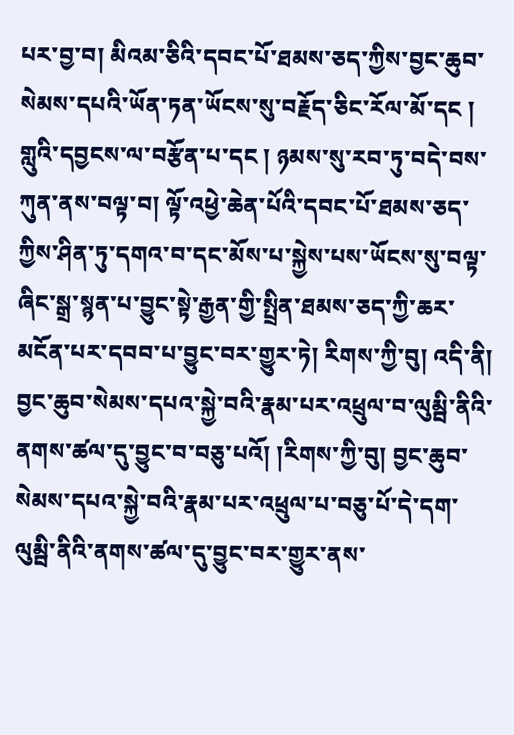པར་བྱ་བ། མིའམ་ཅིའི་དབང་པོ་ཐམས་ཅད་ཀྱིས་བྱང་ཆུབ་སེམས་དཔའི་ཡོན་ཏན་ཡོངས་སུ་བརྗོད་ཅིང་རོལ་མོ་དང ། གླུའི་དབྱངས་ལ་བརྩོན་པ་དང ། ཉམས་སུ་རབ་ཏུ་བདེ་བས་ཀུན་ནས་བལྟ་བ། ལྟོ་འཕྱེ་ཆེན་པོའི་དབང་པོ་ཐམས་ཅད་ཀྱིས་ཤིན་ཏུ་དགའ་བ་དང་མོས་པ་སྐྱེས་པས་ཡོངས་སུ་བལྟ་ཞིང་སྒྲ་སྙན་པ་བྱུང་སྟེ་རྒྱན་གྱི་སྤྲིན་ཐམས་ཅད་ཀྱི་ཆར་མངོན་པར་དབབ་པ་བྱུང་བར་གྱུར་ཏེ། རིགས་ཀྱི་བུ། འདི་ནི། བྱང་ཆུབ་སེམས་དཔའ་སྐྱེ་བའི་རྣམ་པར་འཕྲུལ་བ་ལུམྦི་ནིའི་ནགས་ཚལ་དུ་བྱུང་བ་བཅུ་པའོ། །རིགས་ཀྱི་བུ། བྱང་ཆུབ་སེམས་དཔའ་སྐྱེ་བའི་རྣམ་པར་འཕྲུལ་པ་བཅུ་པོ་དེ་དག་ལུམྦི་ནིའི་ནགས་ཚལ་དུ་བྱུང་བར་གྱུར་ནས་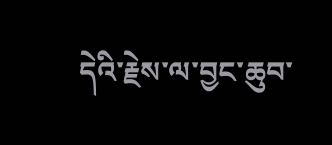དེའི་རྗེས་ལ་བྱང་ཆུབ་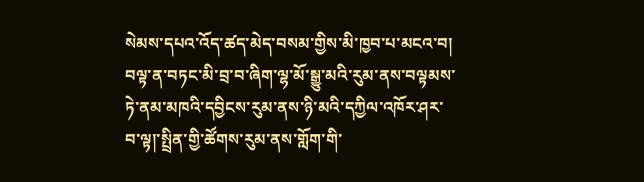སེམས་དཔའ་འོད་ཚད་མེད་བསམ་གྱིས་མི་ཁྱབ་པ་མངའ་བ། བལྟ་ན་བཏང་མི་བྲ་བ་ཞིག་ལྷ་མོ་སྒྱུ་མའི་རུམ་ནས་བལྟམས་ཏེ་ནམ་མཁའི་དབྱིངས་རུམ་ནས་ཉི་མའི་དཀྱིལ་འཁོར་ཤར་བ་ལྟ།་སྤྲིན་གྱི་ཚོགས་རུམ་ནས་གློག་གི་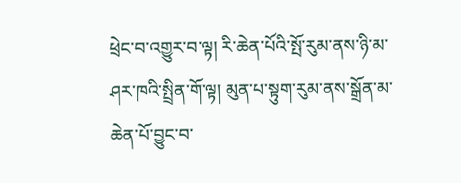ཕྲེང་བ་འགྱུར་བ་ལྟ། རི་ཆེན་པོའི་སྤོ་རུམ་ནས་ཉི་མ་ཤར་ཁའི་སྤྲིན་གོ་ལྟ། མུན་པ་སྟུག་རུམ་ནས་སྒྲོན་མ་ཆེན་པོ་བྱུང་བ་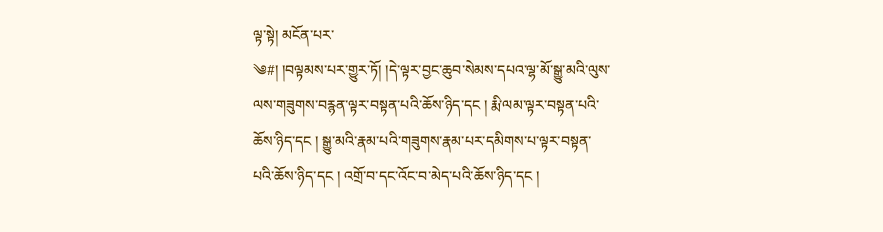ལྟ་སྟེ། མངོན་པར་
༄#། །བལྟམས་པར་གྱུར་ཏོ། །དེ་ལྟར་བྱང་ཆུབ་སེམས་དཔའ་ལྷ་མོ་སྒྱུ་མའི་ལུས་ལས་གཟུགས་བརྙན་ལྟར་བསྟན་པའི་ཆོས་ཉིད་དང ། རྨི་ལམ་ལྟར་བསྟན་པའི་ཆོས་ཉིད་དང ། སྒྱུ་མའི་རྣམ་པའི་གཟུགས་རྣམ་པར་དམིགས་པ་ལྟར་བསྟན་པའི་ཆོས་ཉིད་དང ། འགྲོ་བ་དང་འོང་བ་མེད་པའི་ཆོས་ཉིད་དང །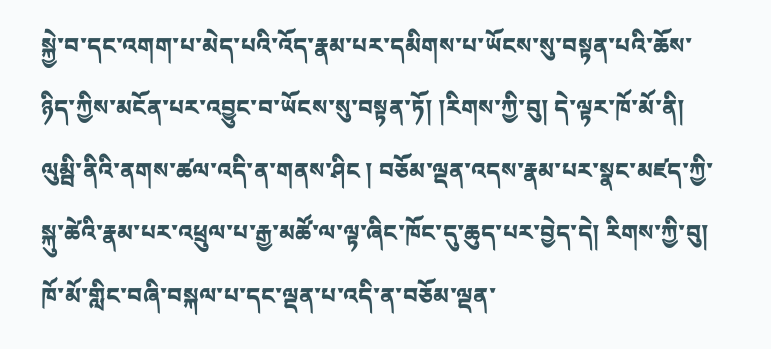སྐྱེ་བ་དང་འགག་པ་མེད་པའི་འོད་རྣམ་པར་དམིགས་པ་ཡོངས་སུ་བསྟན་པའི་ཆོས་ཉིད་ཀྱིས་མངོན་པར་འབྱུང་བ་ཡོངས་སུ་བསྟན་ཏོ། །རིགས་ཀྱི་བུ། དེ་ལྟར་ཁོ་མོ་ནི། ལུམྦི་ནིའི་ནགས་ཚལ་འདི་ན་གནས་ཤིང ། བཅོམ་ལྡན་འདས་རྣམ་པར་སྣང་མཛད་ཀྱི་སྐུ་ཚེའི་རྣམ་པར་འཕྲུལ་པ་རྒྱ་མཚོ་ལ་ལྟ་ཞིང་ཁོང་དུ་ཆུད་པར་བྱེད་དེ། རིགས་ཀྱི་བུ། ཁོ་མོ་གླིང་བཞི་བསྐལ་པ་དང་ལྡན་པ་འདི་ན་བཅོམ་ལྡན་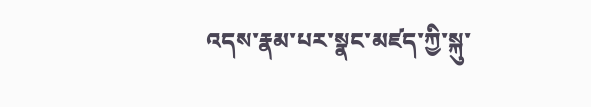འདས་རྣམ་པར་སྣང་མཛད་ཀྱི་སྐུ་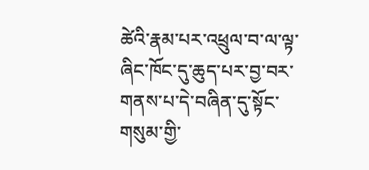ཚེའི་རྣམ་པར་འཕྲུལ་བ་ལ་ལྟ་ཞིང་ཁོང་དུ་ཆུད་པར་བྱ་བར་གནས་པ་དེ་བཞིན་དུ་སྟོང་གསུམ་གྱི་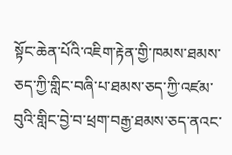སྟོང་ཆེན་པོའི་འཇིག་རྟེན་གྱི་ཁམས་ཐམས་ཅད་ཀྱི་གླིང་བཞི་པ་ཐམས་ཅད་ཀྱི་འཛམ་བུའི་གླིང་བྱེ་བ་ཕྲག་བརྒྱ་ཐམས་ཅད་ནའང་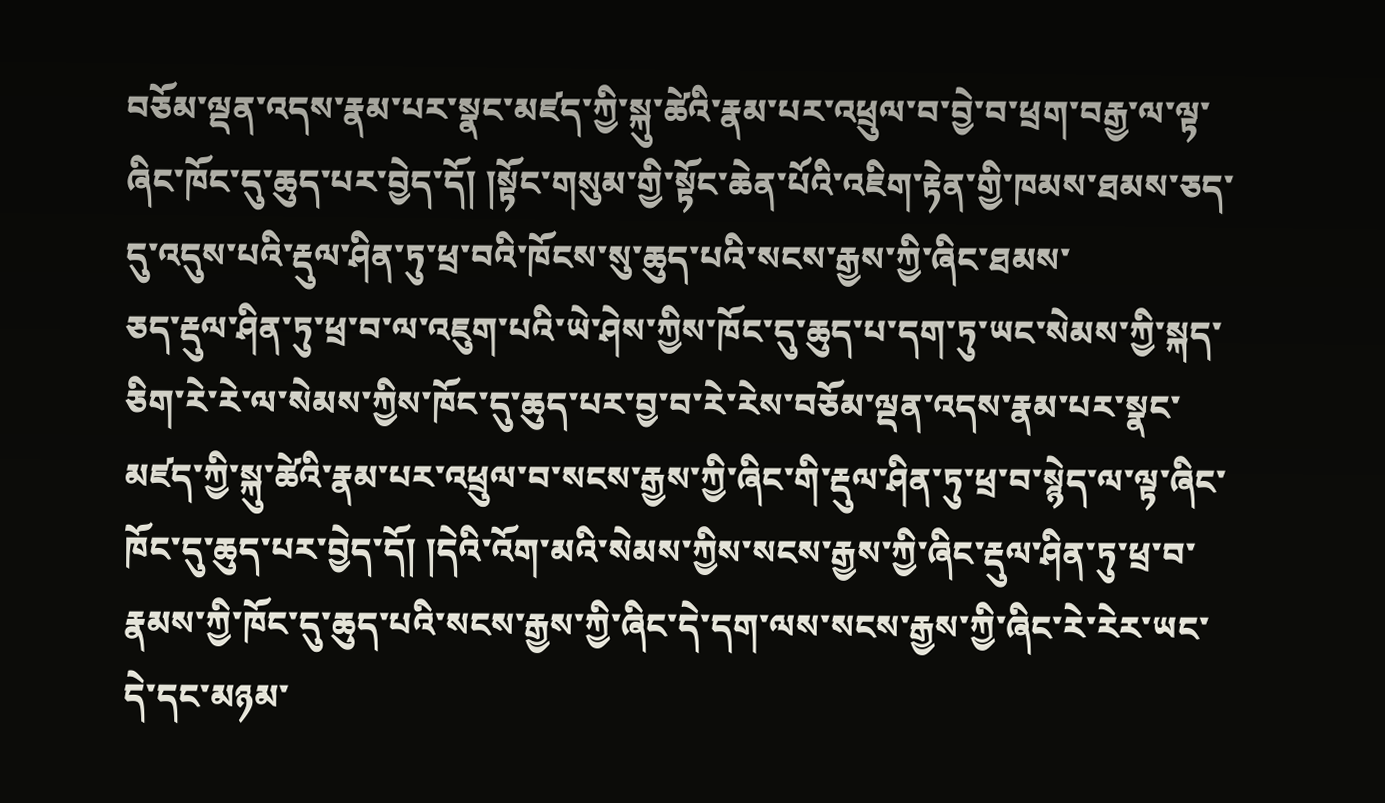བཅོམ་ལྡན་འདས་རྣམ་པར་སྣང་མཛད་ཀྱི་སྐུ་ཚེའི་རྣམ་པར་འཕྲུལ་བ་བྱེ་བ་ཕྲག་བརྒྱ་ལ་ལྟ་ཞིང་ཁོང་དུ་ཆུད་པར་བྱེད་དོ། །སྟོང་གསུམ་གྱི་སྟོང་ཆེན་པོའི་འཇིག་རྟེན་གྱི་ཁམས་ཐམས་ཅད་དུ་འདུས་པའི་རྡུལ་ཤིན་ཏུ་ཕྲ་བའི་ཁོངས་སུ་ཆུད་པའི་སངས་རྒྱས་ཀྱི་ཞིང་ཐམས་
ཅད་རྡུལ་ཤིན་ཏུ་ཕྲ་བ་ལ་འཇུག་པའི་ཡེ་ཤེས་ཀྱིས་ཁོང་དུ་ཆུད་པ་དག་ཏུ་ཡང་སེམས་ཀྱི་སྐད་ཅིག་རེ་རེ་ལ་སེམས་ཀྱིས་ཁོང་དུ་ཆུད་པར་བྱ་བ་རེ་རེས་བཅོམ་ལྡན་འདས་རྣམ་པར་སྣང་མཛད་ཀྱི་སྐུ་ཚེའི་རྣམ་པར་འཕྲུལ་བ་སངས་རྒྱས་ཀྱི་ཞིང་གི་རྡུལ་ཤིན་ཏུ་ཕྲ་བ་སྙེད་ལ་ལྟ་ཞིང་ཁོང་དུ་ཆུད་པར་བྱེད་དོ། །དེའི་འོག་མའི་སེམས་ཀྱིས་སངས་རྒྱས་ཀྱི་ཞིང་རྡུལ་ཤིན་ཏུ་ཕྲ་བ་རྣམས་ཀྱི་ཁོང་དུ་ཆུད་པའི་སངས་རྒྱས་ཀྱི་ཞིང་དེ་དག་ལས་སངས་རྒྱས་ཀྱི་ཞིང་རེ་རེར་ཡང་དེ་དང་མཉམ་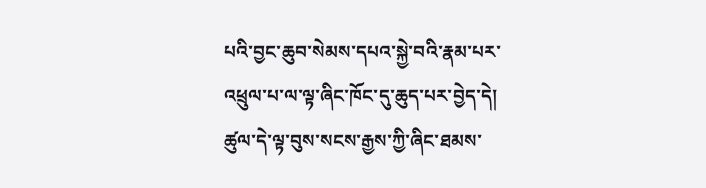པའི་བྱང་ཆུབ་སེམས་དཔའ་སྐྱེ་བའི་རྣམ་པར་འཕྲུལ་པ་ལ་ལྟ་ཞིང་ཁོང་དུ་ཆུད་པར་བྱེད་དེ། ཚུལ་དེ་ལྟ་བུས་སངས་རྒྱས་ཀྱི་ཞིང་ཐམས་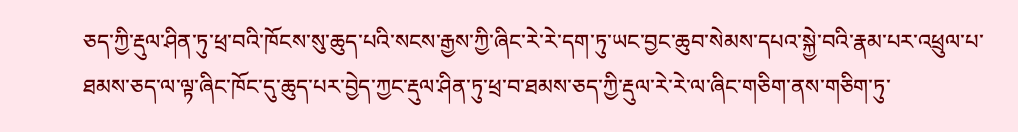ཅད་ཀྱི་རྡུལ་ཤིན་ཏུ་ཕྲ་བའི་ཁོངས་སུ་ཆུད་པའི་སངས་རྒྱས་ཀྱི་ཞིང་རེ་རེ་དག་ཏུ་ཡང་བྱང་ཆུབ་སེམས་དཔའ་སྐྱེ་བའི་རྣམ་པར་འཕྲུལ་པ་ཐམས་ཅད་ལ་ལྟ་ཞིང་ཁོང་དུ་ཆུད་པར་བྱེད་ཀྱང་རྡུལ་ཤིན་ཏུ་ཕྲ་བ་ཐམས་ཅད་ཀྱི་རྡུལ་རེ་རེ་ལ་ཞིང་གཅིག་ནས་གཅིག་ཏུ་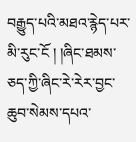བརྒྱུད་པའི་མཐའ་རྙེད་པར་མི་རུང་ངོ ། །ཞིང་ཐམས་ཅད་ཀྱི་ཞིང་རེ་རེར་བྱང་ཆུབ་སེམས་དཔའ་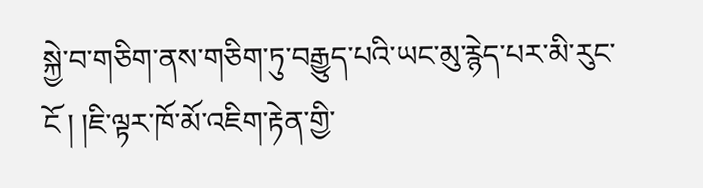སྐྱེ་བ་གཅིག་ནས་གཅིག་ཏུ་བརྒྱུད་པའི་ཡང་མུ་རྙེད་པར་མི་རུང་ངོ ། །ཇི་ལྟར་ཁོ་མོ་འཇིག་རྟེན་གྱི་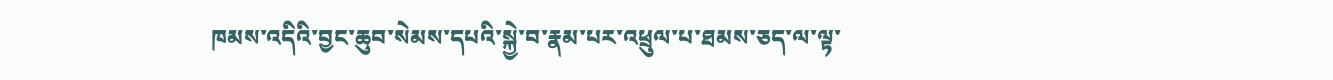ཁམས་འདིའི་བྱང་ཆུབ་སེམས་དཔའི་སྐྱེ་བ་རྣམ་པར་འཕྲུལ་པ་ཐམས་ཅད་ལ་ལྟ་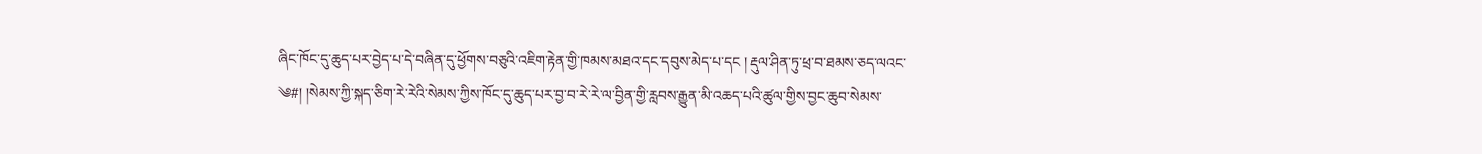ཞིང་ཁོང་དུ་ཆུད་པར་བྱེད་པ་དེ་བཞིན་དུ་ཕྱོགས་བཅུའི་འཇིག་རྟེན་གྱི་ཁམས་མཐའ་དང་དབུས་མེད་པ་དང ། རྡུལ་ཤིན་ཏུ་ཕྲ་བ་ཐམས་ཅད་ལའང་
༄#། །སེམས་ཀྱི་སྐད་ཅིག་རེ་རེའི་སེམས་ཀྱིས་ཁོང་དུ་ཆུད་པར་བྱ་བ་རེ་རེ་ལ་བྱིན་གྱི་རླབས་རྒྱུན་མི་འཆད་པའི་ཚུལ་གྱིས་བྱང་ཆུབ་སེམས་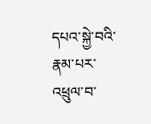དཔའ་སྐྱེ་བའི་རྣམ་པར་འཕྲུལ་བ་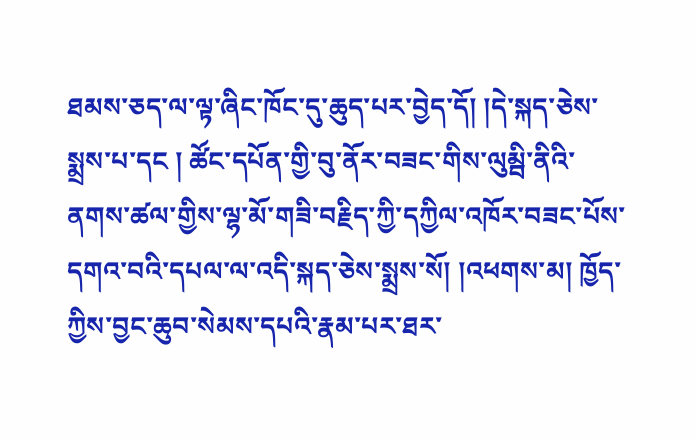ཐམས་ཅད་ལ་ལྟ་ཞིང་ཁོང་དུ་ཆུད་པར་བྱེད་དོ། །དེ་སྐད་ཅེས་སྨྲས་པ་དང ། ཚོང་དཔོན་གྱི་བུ་ནོར་བཟང་གིས་ལུམྦི་ནིའི་ནགས་ཚལ་གྱིས་ལྷ་མོ་གཟི་བརྗིད་ཀྱི་དཀྱིལ་འཁོར་བཟང་པོས་དགའ་བའི་དཔལ་ལ་འདི་སྐད་ཅེས་སྨྲས་སོ། །འཕགས་མ། ཁྱོད་ཀྱིས་བྱང་ཆུབ་སེམས་དཔའི་རྣམ་པར་ཐར་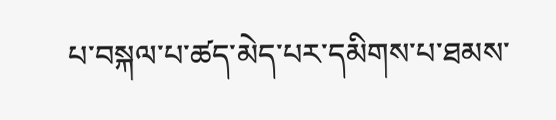པ་བསྐལ་པ་ཚད་མེད་པར་དམིགས་པ་ཐམས་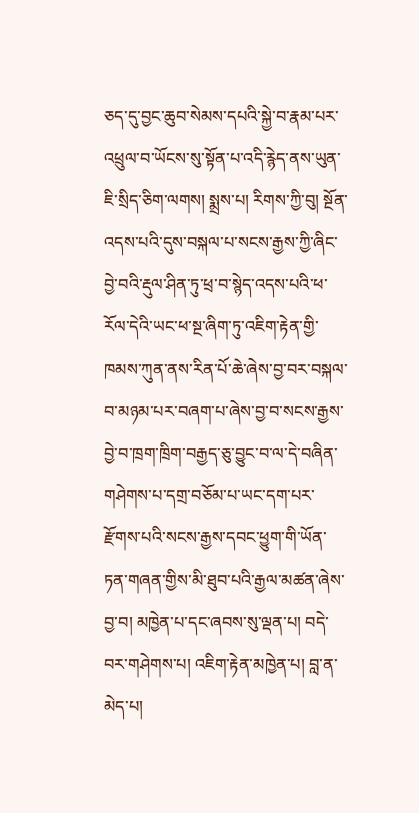ཅད་དུ་བྱང་ཆུབ་སེམས་དཔའི་སྐྱེ་བ་རྣམ་པར་འཕྲུལ་བ་ཡོངས་སུ་སྟོན་པ་འདི་རྙེད་ནས་ཡུན་ཇི་སྲིད་ཅིག་ལགས། སྨྲས་པ། རིགས་ཀྱི་བུ། སྔོན་འདས་པའི་དུས་བསྐལ་པ་སངས་རྒྱས་ཀྱི་ཞིང་བྱེ་བའི་རྡུལ་ཤིན་ཏུ་ཕྲ་བ་སྙེད་འདས་པའི་ཕ་རོལ་དེའི་ཡང་ཕ་སྔ་ཞིག་ཏུ་འཇིག་རྟེན་གྱི་ཁམས་ཀུན་ནས་རིན་པོ་ཆེ་ཞེས་བྱ་བར་བསྐལ་བ་མཉམ་པར་བཞག་པ་ཞེས་བྱ་བ་སངས་རྒྱས་བྱེ་བ་ཁྲག་ཁྲིག་བརྒྱད་ཅུ་བྱུང་བ་ལ་དེ་བཞིན་གཤེགས་པ་དགྲ་བཅོམ་པ་ཡང་དག་པར་རྫོགས་པའི་སངས་རྒྱས་དབང་ཕྱུག་གི་ཡོན་ཏན་གཞན་གྱིས་མི་ཐུབ་པའི་རྒྱལ་མཚན་ཞེས་བྱ་བ། མཁྱེན་པ་དང་ཞབས་སུ་ལྡན་པ། བདེ་བར་གཤེགས་པ། འཇིག་རྟེན་མཁྱེན་པ། བླ་ན་མེད་པ།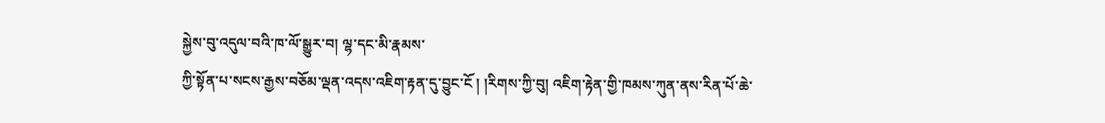སྐྱེས་བུ་འདུལ་བའི་ཁ་ལོ་སྒྱུར་བ། ལྷ་དང་མི་རྣམས་
ཀྱི་སྟོན་པ་སངས་རྒྱས་བཅོམ་ལྡན་འདས་འཇིག་རྟན་དུ་བྱུང་ངོ ། །རིགས་ཀྱི་བུ། འཇིག་རྟེན་གྱི་ཁམས་ཀུན་ནས་རིན་པོ་ཆེ་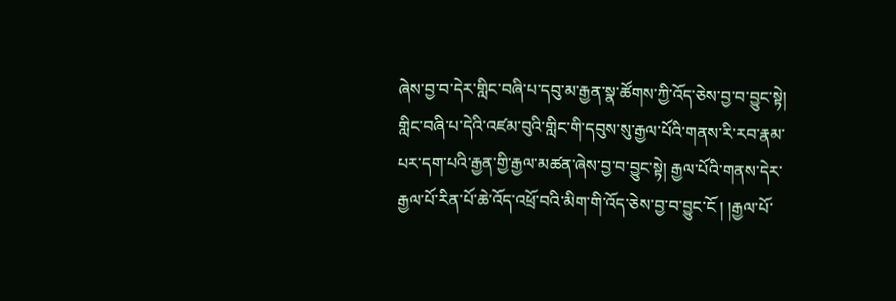ཞེས་བྱ་བ་དེར་གླིང་བཞི་པ་དབུ་མ་རྒྱན་སྣ་ཚོགས་ཀྱི་འོད་ཅེས་བྱ་བ་བྱུང་སྟེ། གླིང་བཞི་པ་དེའི་འཛམ་བུའི་གླིང་གི་དབུས་སུ་རྒྱལ་པོའི་གནས་རི་རབ་རྣམ་པར་དག་པའི་རྒྱན་གྱི་རྒྱལ་མཚན་ཞེས་བྱ་བ་བྱུང་སྟེ། རྒྱལ་པོའི་གནས་དེར་རྒྱལ་པོ་རིན་པོ་ཆེ་འོད་འཕྲོ་བའི་མིག་གི་འོད་ཅེས་བྱ་བ་བྱུང་ངོ ། །རྒྱལ་པོ་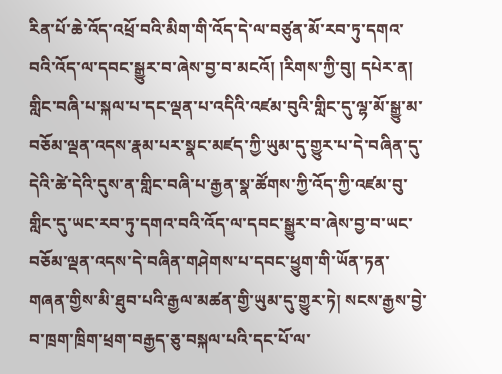རིན་པོ་ཆེ་འོད་འཕྲོ་བའི་མིག་གི་འོད་དེ་ལ་བཙུན་མོ་རབ་ཏུ་དགའ་བའི་འོད་ལ་དབང་སྒྱུར་བ་ཞེས་བྱ་བ་མངའོ། །རིགས་ཀྱི་བུ། དཔེར་ན། གླིང་བཞི་པ་སྐལ་པ་དང་ལྡན་པ་འདིའི་འཛམ་བུའི་གླིང་དུ་ལྷ་མོ་སྒྱུ་མ་བཅོམ་ལྡན་འདས་རྣམ་པར་སྣང་མཛད་ཀྱི་ཡུམ་དུ་གྱུར་པ་དེ་བཞིན་དུ་དེའི་ཚེ་དེའི་དུས་ན་གླིང་བཞི་པ་རྒྱན་སྣ་ཚོགས་ཀྱི་འོད་ཀྱི་འཛམ་བུ་གླིང་དུ་ཡང་རབ་ཏུ་དགའ་བའི་འོད་ལ་དབང་སྒྱུར་བ་ཞེས་བྱ་བ་ཡང་བཅོམ་ལྡན་འདས་དེ་བཞིན་གཤེགས་པ་དབང་ཕྱུག་གི་ཡོན་ཏན་གཞན་གྱིས་མི་ཐུབ་པའི་རྒྱལ་མཚན་གྱི་ཡུམ་དུ་གྱུར་ཏེ། སངས་རྒྱས་བྱེ་བ་ཁྲག་ཁྲིག་ཕྲག་བརྒྱད་ཅུ་བསྐལ་པའི་དང་པོ་ལ་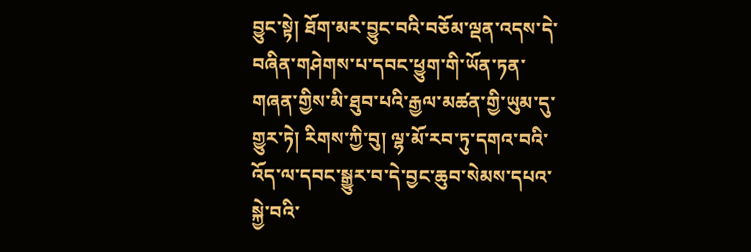བྱུང་སྟེ། ཐོག་མར་བྱུང་བའི་བཅོམ་ལྡན་འདས་དེ་བཞིན་གཤེགས་པ་དབང་ཕྱུག་གི་ཡོན་ཏན་གཞན་གྱིས་མི་ཐུབ་པའི་རྒྱལ་མཚན་གྱི་ཡུམ་དུ་གྱུར་ཏེ། རིགས་ཀྱི་བུ། ལྷ་མོ་རབ་ཏུ་དགའ་བའི་འོད་ལ་དབང་སྒྱུར་བ་དེ་བྱང་ཆུབ་སེམས་དཔའ་སྐྱེ་བའི་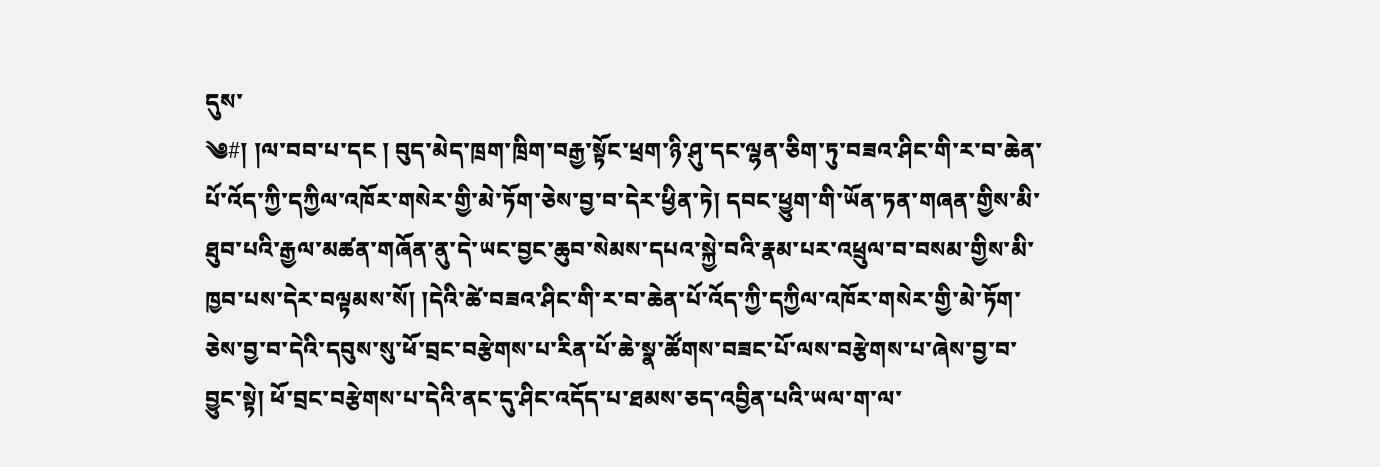དུས་
༄#། །ལ་བབ་པ་དང ། བུད་མེད་ཁྲག་ཁྲིག་བརྒྱ་སྟོང་ཕྲག་ཉི་ཤུ་དང་ལྷན་ཅིག་ཏུ་བཟའ་ཤིང་གི་ར་བ་ཆེན་པོ་འོད་ཀྱི་དཀྱིལ་འཁོར་གསེར་གྱི་མེ་ཏོག་ཅེས་བྱ་བ་དེར་ཕྱིན་ཏེ། དབང་ཕྱུག་གི་ཡོན་ཏན་གཞན་གྱིས་མི་ཐུབ་པའི་རྒྱལ་མཚན་གཞོན་ནུ་དེ་ཡང་བྱང་ཆུབ་སེམས་དཔའ་སྐྱེ་བའི་རྣམ་པར་འཕྲུལ་བ་བསམ་གྱིས་མི་ཁྱབ་པས་དེར་བལྟམས་སོ། །དེའི་ཚེ་བཟའ་ཤིང་གི་ར་བ་ཆེན་པོ་འོད་ཀྱི་དཀྱིལ་འཁོར་གསེར་གྱི་མེ་ཏོག་ཅེས་བྱ་བ་དེའི་དབུས་སུ་ཕོ་བྲང་བརྩེགས་པ་རིན་པོ་ཆེ་སྣ་ཚོགས་བཟང་པོ་ལས་བརྩེགས་པ་ཞེས་བྱ་བ་བྱུང་སྟེ། ཕོ་བྲང་བརྩེགས་པ་དེའི་ནང་དུ་ཤིང་འདོད་པ་ཐམས་ཅད་འབྱིན་པའི་ཡལ་ག་ལ་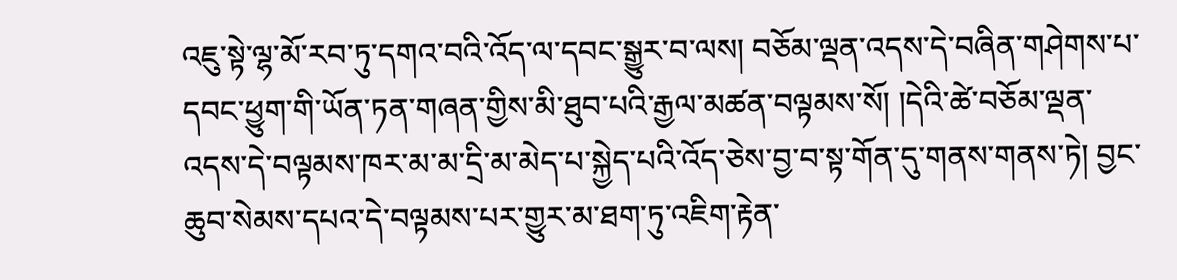འཇུ་སྟེ་ལྷ་མོ་རབ་ཏུ་དགའ་བའི་འོད་ལ་དབང་སྒྱུར་བ་ལས། བཅོམ་ལྡན་འདས་དེ་བཞིན་གཤེགས་པ་དབང་ཕྱུག་གི་ཡོན་ཏན་གཞན་གྱིས་མི་ཐུབ་པའི་རྒྱལ་མཚན་བལྟམས་སོ། །དེའི་ཚེ་བཅོམ་ལྡན་འདས་དེ་བལྟམས་ཁར་མ་མ་དྲི་མ་མེད་པ་སྐྱེད་པའི་འོད་ཅེས་བྱ་བ་སྟ་གོན་དུ་གནས་གནས་ཏེ། བྱང་ཆུབ་སེམས་དཔའ་དེ་བལྟམས་པར་གྱུར་མ་ཐག་ཏུ་འཇིག་རྟེན་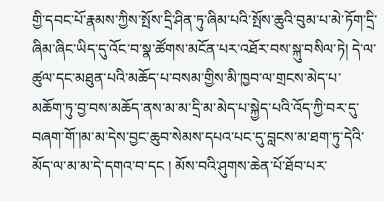གྱི་དབང་པོ་རྣམས་ཀྱིས་སྤོས་དྲི་ཤིན་ཏུ་ཞིམ་པའི་སྤོས་ཆུའི་བུམ་པ་མེ་ཏོག་དྲི་ཞིམ་ཞིང་ཡིད་དུ་འོང་བ་སྣ་ཚོགས་མངོན་པར་འཐོར་བས་སྐུ་བསིལ་ཏེ། དེ་ལ་ཚུལ་དང་མཐུན་པའི་མཆོད་པ་བསམ་གྱིས་མི་ཁྱབ་ལ་གྲངས་མེད་པ་
མཆོག་ཏུ་བྱ་བས་མཆོད་ནས་མ་མ་དྲི་མ་མེད་པ་སྐྱེད་པའི་འོད་ཀྱི་བར་དུ་བཞག་གོ་།མ་མ་དེས་བྱང་ཆུབ་སེམས་དཔའ་པང་དུ་བླངས་མ་ཐག་ཏུ་དེའི་མོད་ལ་མ་མ་དེ་དགའ་བ་དང ། མོས་བའི་ཤུགས་ཆེན་པོ་ཐོབ་པར་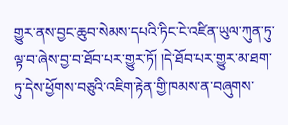གྱུར་ནས་བྱང་ཆུབ་སེམས་དཔའི་ཏིང་ངེ་འཛིན་ཡུལ་ཀུན་ཏུ་ལྟ་བ་ཞེས་བྱ་བ་ཐོབ་པར་གྱུར་ཏོ། །དེ་ཐོབ་པར་གྱུར་མ་ཐག་ཏུ་དེས་ཕྱོགས་བཅུའི་འཇིག་རྟེན་གྱི་ཁམས་ན་བཞུགས་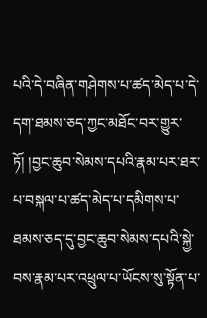པའི་དེ་བཞིན་གཤེགས་པ་ཚད་མེད་པ་དེ་དག་ཐམས་ཅད་ཀྱང་མཐོང་བར་གྱུར་ཏོ། །བྱང་ཆུབ་སེམས་དཔའི་རྣམ་པར་ཐར་པ་བསྐལ་པ་ཚད་མེད་པ་དམིགས་པ་ཐམས་ཅད་དུ་བྱང་ཆུབ་སེམས་དཔའི་སྐྱེ་བས་རྣམ་པར་འཕྲུལ་པ་ཡོངས་སུ་སྟོན་པ་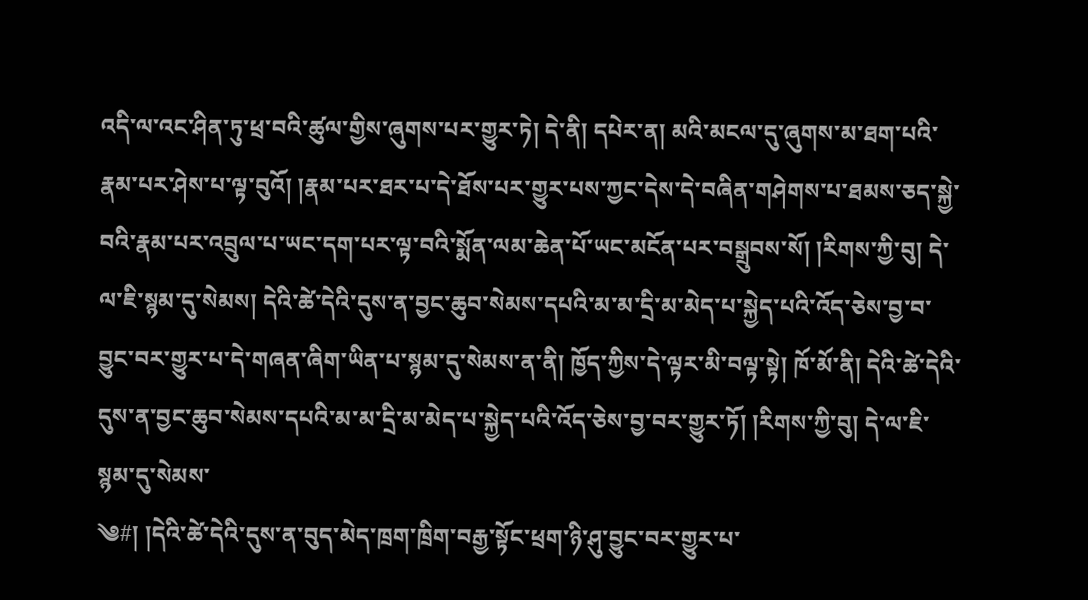འདི་ལ་འང་ཤིན་ཏུ་ཕྲ་བའི་ཚུལ་གྱིས་ཞུགས་པར་གྱུར་ཏེ། དེ་ནི། དཔེར་ན། མའི་མངལ་དུ་ཞུགས་མ་ཐག་པའི་རྣམ་པར་ཤེས་པ་ལྟ་བུའོ། །རྣམ་པར་ཐར་པ་དེ་ཐོས་པར་གྱུར་པས་ཀྱང་དེས་དེ་བཞིན་གཤེགས་པ་ཐམས་ཅད་སྐྱེ་བའི་རྣམ་པར་འབྲུལ་པ་ཡང་དག་པར་ལྟ་བའི་སྨོན་ལམ་ཆེན་པོ་ཡང་མངོན་པར་བསྒྲུབས་སོ། །རིགས་ཀྱི་བུ། དེ་ལ་ཇི་སྙམ་དུ་སེམས། དེའི་ཚེ་དེའི་དུས་ན་བྱང་ཆུབ་སེམས་དཔའི་མ་མ་དྲི་མ་མེད་པ་སྐྱེད་པའི་འོད་ཅེས་བྱ་བ་བྱུང་བར་གྱུར་པ་དེ་གཞན་ཞིག་ཡིན་པ་སྙམ་དུ་སེམས་ན་ནི། ཁྱོད་ཀྱིས་དེ་ལྟར་མི་བལྟ་སྟེ། ཁོ་མོ་ནི། དེའི་ཚེ་དེའི་དུས་ན་བྱང་ཆུབ་སེམས་དཔའི་མ་མ་དྲི་མ་མེད་པ་སྐྱེད་པའི་འོད་ཅེས་བྱ་བར་གྱུར་ཏོ། །རིགས་ཀྱི་བུ། དེ་ལ་ཇི་སྙམ་དུ་སེམས་
༄#། །དེའི་ཚེ་དེའི་དུས་ན་བུད་མེད་ཁྲག་ཁྲིག་བརྒྱ་སྟོང་ཕྲག་ཉི་ཤུ་བྱུང་བར་གྱུར་པ་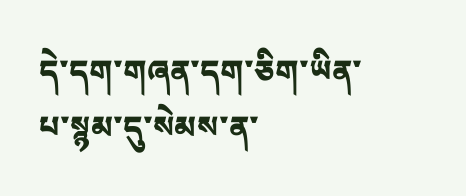དེ་དག་གཞན་དག་ཅིག་ཡིན་པ་སྙམ་དུ་སེམས་ན་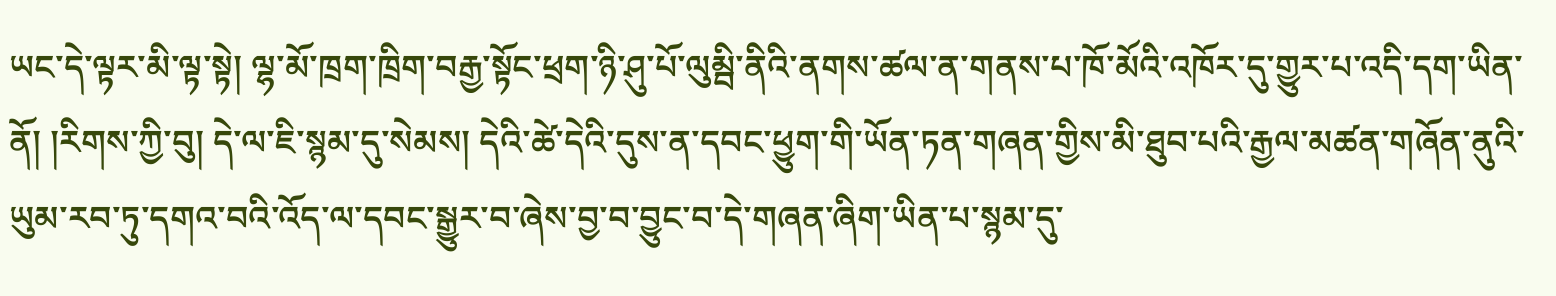ཡང་དེ་ལྟར་མི་ལྟ་སྟེ། ལྷ་མོ་ཁྲག་ཁྲིག་བརྒྱ་སྟོང་ཕྲག་ཉི་ཤུ་པོ་ལུམྦི་ནིའི་ནགས་ཚལ་ན་གནས་པ་ཁོ་མོའི་འཁོར་དུ་གྱུར་པ་འདི་དག་ཡིན་ནོ། །རིགས་ཀྱི་བུ། དེ་ལ་ཇི་སྙམ་དུ་སེམས། དེའི་ཚེ་དེའི་དུས་ན་དབང་ཕྱུག་གི་ཡོན་ཏན་གཞན་གྱིས་མི་ཐུབ་པའི་རྒྱལ་མཚན་གཞོན་ནུའི་ཡུམ་རབ་ཏུ་དགའ་བའི་འོད་ལ་དབང་སྒྱུར་བ་ཞེས་བྱ་བ་བྱུང་བ་དེ་གཞན་ཞིག་ཡིན་པ་སྙམ་དུ་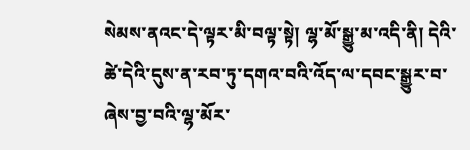སེམས་ནའང་དེ་ལྟར་མི་བལྟ་སྟེ། ལྷ་མོ་སྒྱུ་མ་འདི་ནི། དེའི་ཚེ་དེའི་དུས་ན་རབ་ཏུ་དགའ་བའི་འོད་ལ་དབང་སྒྱུར་བ་ཞེས་བྱ་བའི་ལྷ་མོར་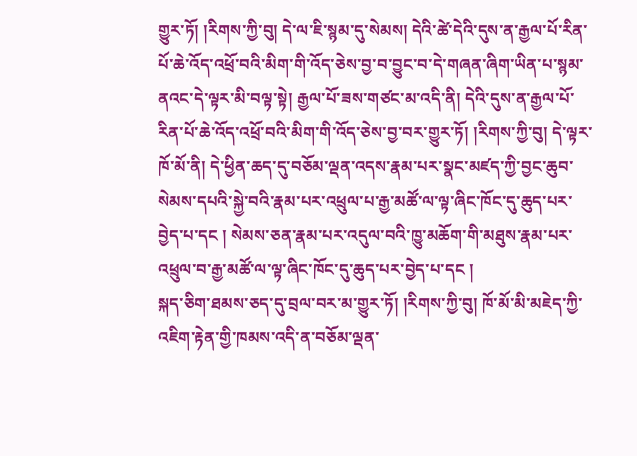གྱུར་ཏོ། །རིགས་ཀྱི་བུ། དེ་ལ་ཇི་སྙམ་དུ་སེམས། དེའི་ཚེ་དེའི་དུས་ན་རྒྱལ་པོ་རིན་པོ་ཆེ་འོད་འཕྲོ་བའི་མིག་གི་འོད་ཅེས་བྱ་བ་བྱུང་བ་དེ་གཞན་ཞིག་ཡིན་པ་སྙམ་ནའང་དེ་ལྟར་མི་བལྟ་སྟེ། རྒྱལ་པོ་ཟས་གཙང་མ་འདི་ནི། དེའི་དུས་ན་རྒྱལ་པོ་རིན་པོ་ཆེ་འོད་འཕྲོ་བའི་མིག་གི་འོད་ཅེས་བྱ་བར་གྱུར་ཏོ། །རིགས་ཀྱི་བུ། དེ་ལྟར་ཁོ་མོ་ནི། དེ་ཕྱིན་ཆད་དུ་བཅོམ་ལྡན་འདས་རྣམ་པར་སྣང་མཛད་ཀྱི་བྱང་ཆུབ་སེམས་དཔའི་སྐྱེ་བའི་རྣམ་པར་འཕྲུལ་པ་རྒྱ་མཚོ་ལ་ལྟ་ཞིང་ཁོང་དུ་ཆུད་པར་བྱེད་པ་དང ། སེམས་ཅན་རྣམ་པར་འདུལ་བའི་ཁྱུ་མཆོག་གི་མཐུས་རྣམ་པར་འཕྲུལ་བ་རྒྱ་མཚོ་ལ་ལྟ་ཞིང་ཁོང་དུ་ཆུད་པར་བྱེད་པ་དང །
སྐད་ཅིག་ཐམས་ཅད་དུ་བྲལ་བར་མ་གྱུར་ཏོ། །རིགས་ཀྱི་བུ། ཁོ་མོ་མི་མཇེད་ཀྱི་འཇིག་རྟེན་གྱི་ཁམས་འདི་ན་བཅོམ་ལྡན་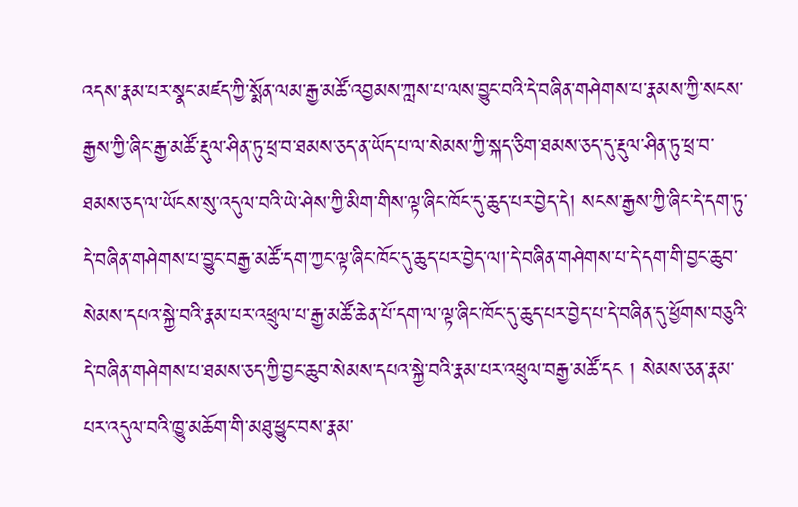འདས་རྣམ་པར་སྣང་མཛད་ཀྱི་སྨོན་ལམ་རྒྱ་མཚོ་འབྱམས་ཀླས་པ་ལས་བྱུང་བའི་དེ་བཞིན་གཤེགས་པ་རྣམས་ཀྱི་སངས་རྒྱས་ཀྱི་ཞིང་རྒྱ་མཚོ་རྡུལ་ཤིན་ཏུ་ཕྲ་བ་ཐམས་ཅད་ན་ཡོད་པ་ལ་སེམས་ཀྱི་སྐད་ཅིག་ཐམས་ཅད་དུ་རྡུལ་ཤིན་ཏུ་ཕྲ་བ་ཐམས་ཅད་ལ་ཡོངས་སུ་འདུལ་བའི་ཡེ་ཤེས་ཀྱི་མིག་གིས་ལྟ་ཞིང་ཁོང་དུ་ཆུད་པར་བྱེད་དེ། སངས་རྒྱས་ཀྱི་ཞིང་དེ་དག་ཏུ་དེ་བཞིན་གཤེགས་པ་བྱུང་བརྒྱ་མཚོ་དག་ཀྱང་ལྟ་ཞིང་ཁོང་དུ་ཆུད་པར་བྱེད་ལ།་དེ་བཞིན་གཤེགས་པ་དེ་དག་གི་བྱང་ཆུབ་སེམས་དཔའ་སྐྱེ་བའི་རྣམ་པར་འཕྲུལ་པ་རྒྱ་མཚོ་ཆེན་པོ་དག་ལ་ལྟ་ཞིང་ཁོང་དུ་ཆུད་པར་བྱེད་པ་དེ་བཞིན་དུ་ཕྱོགས་བཅུའི་དེ་བཞིན་གཤེགས་པ་ཐམས་ཅད་ཀྱི་བྱང་ཆུབ་སེམས་དཔའ་སྐྱེ་བའི་རྣམ་པར་འཕྲུལ་བརྒྱ་མཚོ་དང ། སེམས་ཅན་རྣམ་པར་འདུལ་བའི་ཁྱུ་མཆོག་གི་མཐུ་ཕྱུང་བས་རྣམ་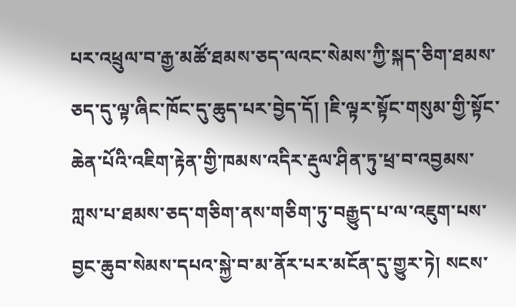པར་འཕྲུལ་བ་རྒྱ་མཚོ་ཐམས་ཅད་ལའང་སེམས་ཀྱི་སྐད་ཅིག་ཐམས་ཅད་དུ་ལྟ་ཞིང་ཁོང་དུ་ཆུད་པར་བྱེད་དོ། །ཇི་ལྟར་སྟོང་གསུམ་གྱི་སྟོང་ཆེན་པོའི་འཇིག་རྟེན་གྱི་ཁམས་འདིར་རྡུལ་ཤིན་ཏུ་ཕྲ་བ་འབྱམས་ཀླས་པ་ཐམས་ཅད་གཅིག་ནས་གཅིག་ཏུ་བརྒྱུད་པ་ལ་འཇུག་པས་བྱང་ཆུབ་སེམས་དཔའ་སྐྱེ་བ་མ་ནོར་པར་མངོན་དུ་གྱུར་ཏེ། སངས་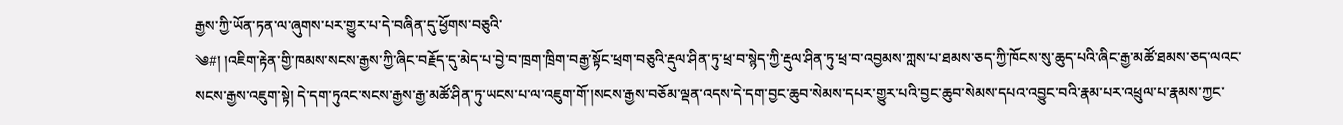རྒྱས་ཀྱི་ཡོན་ཏན་ལ་ཞུགས་པར་གྱུར་པ་དེ་བཞིན་དུ་ཕྱོགས་བཅུའི་
༄#། །འཇིག་རྟེན་གྱི་ཁམས་སངས་རྒྱས་ཀྱི་ཞིང་བརྗོད་དུ་མེད་པ་བྱེ་བ་ཁྲག་ཁྲིག་བརྒྱ་སྟོང་ཕྲག་བཅུའི་རྡུལ་ཤིན་ཏུ་ཕྲ་བ་སྙེད་ཀྱི་རྡུལ་ཤིན་ཏུ་ཕྲ་བ་འབྱམས་ཀླས་པ་ཐམས་ཅད་ཀྱི་ཁོངས་སུ་ཆུད་པའི་ཞིང་རྒྱ་མཚོ་ཐམས་ཅད་ལའང་སངས་རྒྱས་འཇུག་སྟེ། དེ་དག་ཏུའང་སངས་རྒྱས་རྒྱ་མཚོ་ཤིན་ཏུ་ཡངས་པ་ལ་འཇུག་གོ་།སངས་རྒྱས་བཅོམ་ལྡན་འདས་དེ་དག་བྱང་ཆུབ་སེམས་དཔར་གྱུར་པའི་བྱང་ཆུབ་སེམས་དཔའ་འབྱུང་བའི་རྣམ་པར་འཕྲུལ་པ་རྣམས་ཀྱང་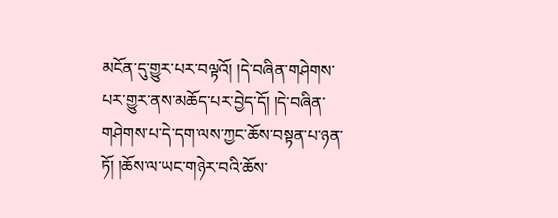མངོན་དུ་གྱུར་པར་བལྟའོ། །དེ་བཞིན་གཤེགས་པར་གྱུར་ནས་མཆོད་པར་བྱེད་དོ། །དེ་བཞིན་གཤེགས་པ་དེ་དག་ལས་ཀྱང་ཆོས་བསྟན་པ་ཉན་ཏོ། །ཆོས་ལ་ཡང་གཉེར་བའི་ཆོས་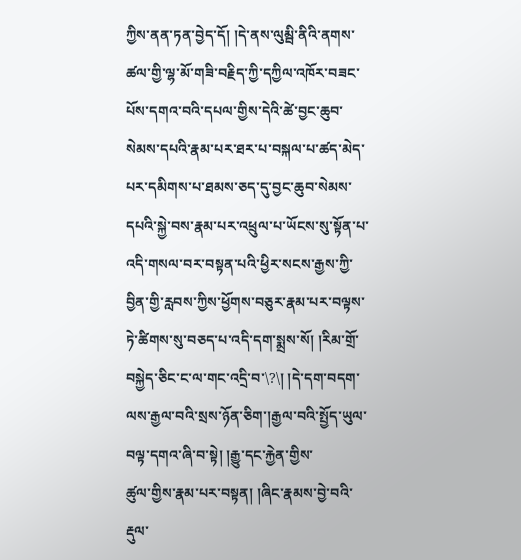ཀྱིས་ནན་ཏན་བྱེད་དོ། །དེ་ནས་ལུམྦི་ནིའི་ནགས་ཚལ་གྱི་ལྷ་མོ་གཟི་བརྗིད་ཀྱི་དཀྱིལ་འཁོར་བཟང་པོས་དགའ་བའི་དཔལ་གྱིས་དེའི་ཚེ་བྱང་ཆུབ་སེམས་དཔའི་རྣམ་པར་ཐར་པ་བསྐལ་པ་ཚད་མེད་པར་དམིགས་པ་ཐམས་ཅད་དུ་བྱང་ཆུབ་སེམས་དཔའི་སྐྱེ་བས་རྣམ་པར་འཕྲུལ་པ་ཡོངས་སུ་སྟོན་པ་འདི་གསལ་བར་བསྟན་པའི་ཕྱིར་སངས་རྒྱས་ཀྱི་བྱིན་གྱི་རླབས་ཀྱིས་ཕྱོགས་བཅུར་རྣམ་པར་བལྟས་ཏེ་ཚིགས་སུ་བཅད་པ་འདི་དག་སྨྲས་སོ། །རིམ་གྲོ་བསྐྱེད་ཅིང་ང་ལ་གང་འདྲི་བ་\?\། །དེ་དག་བདག་ལས་རྒྱལ་བའི་སྲས་ཉོན་ཅིག་།རྒྱལ་བའི་སྤྱོད་ཡུལ་བལྟ་དགའ་ཞི་བ་སྟེ། །རྒྱུ་དང་རྐྱེན་གྱིས་
ཚུལ་གྱིས་རྣམ་པར་བསྟན། །ཞིང་རྣམས་བྱེ་བའི་རྡུལ་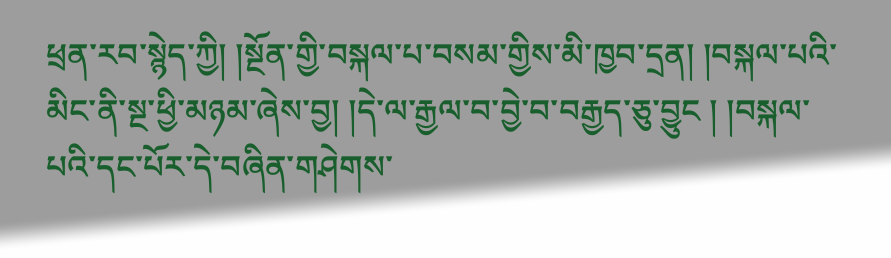ཕྲན་རབ་སྙེད་ཀྱི། །སྔོན་གྱི་བསྐལ་པ་བསམ་གྱིས་མི་ཁྱབ་དྲན། །བསྐལ་པའི་མིང་ནི་སྔ་ཕྱི་མཉམ་ཞེས་བྱ། །དེ་ལ་རྒྱལ་བ་བྱེ་བ་བརྒྱད་ཅུ་བྱུང ། །བསྐལ་པའི་དང་པོར་དེ་བཞིན་གཤེགས་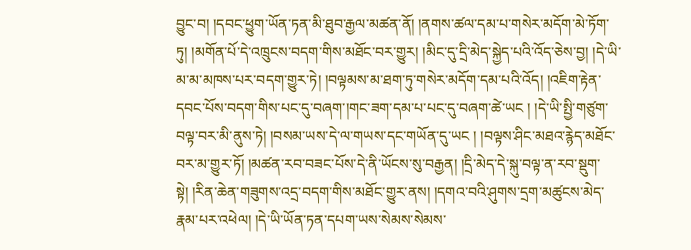བྱུང་བ། །དབང་ཕྱུག་ཡོན་ཏན་མི་ཐུབ་རྒྱལ་མཚན་ནོ། །ནགས་ཚལ་དམ་པ་གསེར་མདོག་མེ་ཏོག་ཏུ། །མགོན་པོ་དེ་འཁྲུངས་བདག་གིས་མཐོང་བར་གྱུར། །མིང་དུ་དྲི་མེད་སྐྱེད་པའི་འོད་ཅེས་བྱ། །དེ་ཡི་མ་མ་མཁས་པར་བདག་གྱུར་ཏེ། །བལྟམས་མ་ཐག་ཏུ་གསེར་མདོག་དམ་པའི་འོད། །འཇིག་རྟེན་དབང་པོས་བདག་གིས་པང་དུ་བཞག་།གང་ཟག་དམ་པ་པང་དུ་བཞག་ཚེ་ཡང ། །དེ་ཡི་སྤྱི་གཙུག་བལྟ་བར་མི་ནུས་ཏེ། །བསམ་ཡས་དེ་ལ་གཡས་དང་གཡོན་དུ་ཡང ། །བལྟས་ཤིང་མཐའ་རྙེད་མཐོང་བར་མ་གྱུར་ཏོ། །མཚན་རབ་བཟང་པོས་དེ་ནི་ཡོངས་སུ་བརྒྱན། །དྲི་མེད་དེ་སྐུ་བལྟ་ན་རབ་སྡུག་སྟེ། །རིན་ཆེན་གཟུགས་འདྲ་བདག་གིས་མཐོང་གྱུར་ནས། །དགའ་བའི་ཤུགས་དྲག་མཚུངས་མེད་རྣམ་པར་འཕེལ། །དེ་ཡི་ཡོན་ཏན་དཔག་ཡས་སེམས་སེམས་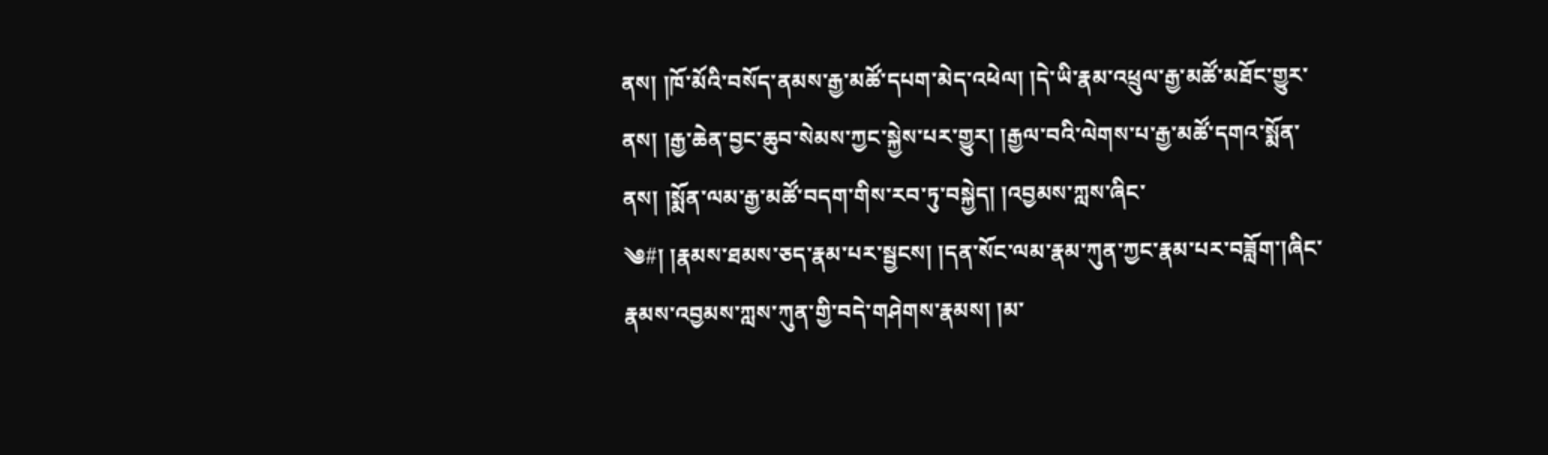ནས། །ཁོ་མོའི་བསོད་ནམས་རྒྱ་མཚོ་དཔག་མེད་འཕེལ། །དེ་ཡི་རྣམ་འཕྲུལ་རྒྱ་མཚོ་མཐོང་གྱུར་ནས། །རྒྱ་ཆེན་བྱང་ཆུབ་སེམས་ཀྱང་སྐྱེས་པར་གྱུར། །རྒྱལ་བའི་ལེགས་པ་རྒྱ་མཚོ་དགའ་སྨོན་ནས། །སྨོན་ལམ་རྒྱ་མཚོ་བདག་གིས་རབ་ཏུ་བསྐྱེད། །འབྱམས་ཀླས་ཞིང་
༄#། །རྣམས་ཐམས་ཅད་རྣམ་པར་སྦྱངས། །དན་སོང་ལམ་རྣམ་ཀུན་ཀྱང་རྣམ་པར་བཟློག་།ཞིང་རྣམས་འབྱམས་ཀླས་ཀུན་གྱི་བདེ་གཤེགས་རྣམས། །མ་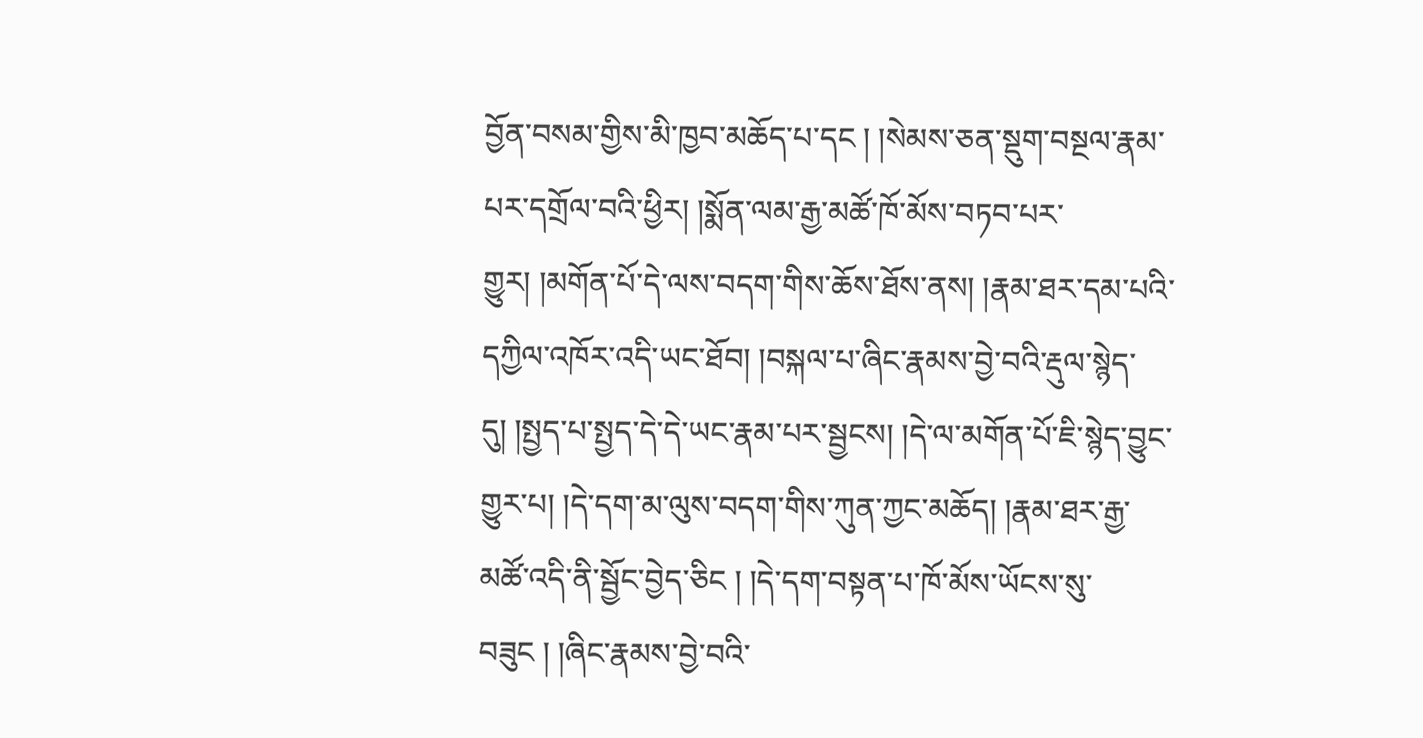བྱོན་བསམ་གྱིས་མི་ཁྱབ་མཆོད་པ་དང ། །སེམས་ཅན་སྡུག་བསྔལ་རྣམ་པར་དགྲོལ་བའི་ཕྱིར། །སྨོན་ལམ་རྒྱ་མཚོ་ཁོ་མོས་བཏབ་པར་གྱུར། །མགོན་པོ་དེ་ལས་བདག་གིས་ཆོས་ཐོས་ནས། །རྣམ་ཐར་དམ་པའི་དཀྱིལ་འཁོར་འདི་ཡང་ཐོབ། །བསྐལ་པ་ཞིང་རྣམས་བྱེ་བའི་རྡུལ་སྙེད་དུ། །སྤྱད་པ་སྤྱད་དེ་དེ་ཡང་རྣམ་པར་སྦྱངས། །དེ་ལ་མགོན་པོ་ཇི་སྙེད་བྱུང་གྱུར་པ། །དེ་དག་མ་ལུས་བདག་གིས་ཀུན་ཀྱང་མཆོད། །རྣམ་ཐར་རྒྱ་མཚོ་འདི་ནི་སྦྱོང་བྱེད་ཅིང ། །དེ་དག་བསྟན་པ་ཁོ་མོས་ཡོངས་སུ་བཟུང ། །ཞིང་རྣམས་བྱེ་བའི་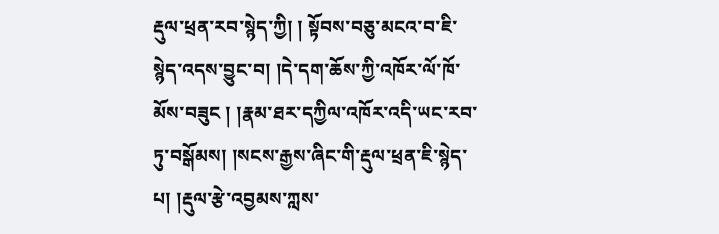རྡུལ་ཕྲན་རབ་སྙེད་ཀྱི། ། སྟོབས་བཅུ་མངའ་བ་ཇི་སྙེད་འདས་བྱུང་བ། །དེ་དག་ཆོས་ཀྱི་འཁོར་ལོ་ཁོ་མོས་བཟུང ། །རྣམ་ཐར་དཀྱིལ་འཁོར་འདི་ཡང་རབ་ཏུ་བསྒོམས། །སངས་རྒྱས་ཞིང་གི་རྡུལ་ཕྲན་ཇི་སྙེད་པ། །རྡུལ་རྩེ་འབྱམས་ཀླས་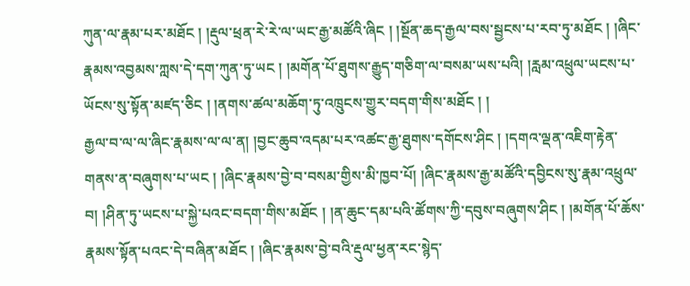ཀུན་ལ་རྣམ་པར་མཐོང ། །རྡུལ་ཕྲན་རེ་རེ་ལ་ཡང་རྒྱ་མཚོའི་ཞིང ། །སྔོན་ཆད་རྒྱལ་བས་སྦྱངས་པ་རབ་ཏུ་མཐོང ། །ཞིང་རྣམས་འབྱམས་ཀླས་དེ་དག་ཀུན་ཏུ་ཡང ། །མགོན་པོ་ཐུགས་རྒྱུད་གཅིག་ལ་བསམ་ཡས་པའི། །རླམ་འཕྲུལ་ཡངས་པ་ཡོངས་སུ་སྟོན་མཛད་ཅིང ། །ནགས་ཚལ་མཆོག་ཏུ་འཁྲུངས་གྱུར་བདག་གིས་མཐོང ། །
རྒྱལ་བ་ལ་ལ་ཞིང་རྣམས་ལ་ལ་ན། །བྱང་ཆུབ་འདམ་པར་འཚང་རྒྱ་ཐུགས་དགོངས་ཤིང ། །དགའ་ལྡན་འཇིག་རྟེན་གནས་ན་བཞུགས་པ་ཡང ། །ཞིང་རྣམས་བྱེ་བ་བསམ་གྱིས་མི་ཁྱབ་པོ། །ཞིང་རྣམས་རྒྱ་མཚོའི་དབྱིངས་སུ་རྣམ་འཕྲུལ་བ། །ཤིན་ཏུ་ཡངས་པ་སྐྱེ་པའང་བདག་གིས་མཐོང ། །ན་ཆུང་དམ་པའི་ཚོགས་ཀྱི་དབུས་བཞུགས་ཤིང ། །མགོན་པོ་ཆོས་རྣམས་སྟོན་པའང་དེ་བཞིན་མཐོང ། །ཞིང་རྣམས་བྱེ་བའི་རྡུལ་ཕྱན་རང་སྙེད་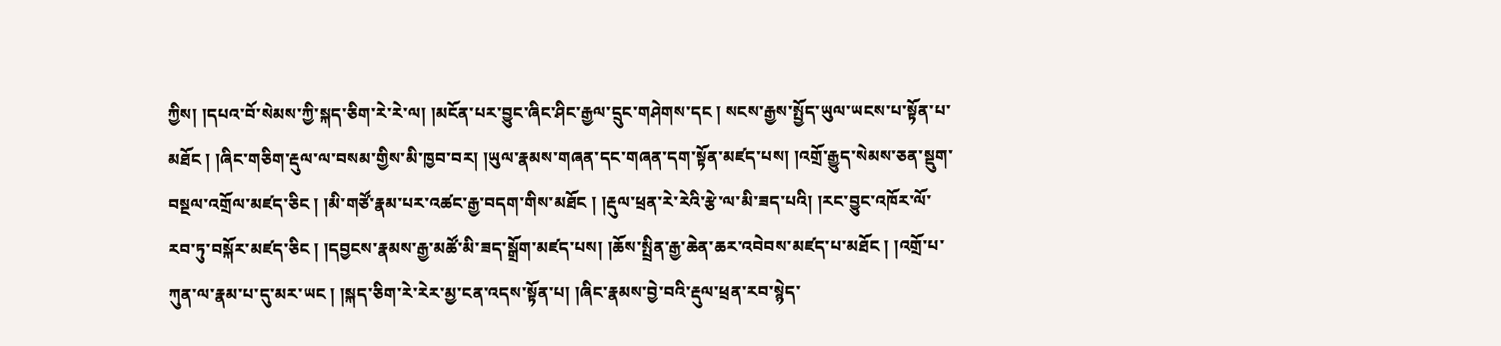ཀྱིས། །དཔའ་བོ་སེམས་ཀྱི་སྐད་ཅིག་རེ་རེ་ལ། །མངོན་པར་བྱུང་ཞིང་ཤིང་རྒྱལ་དྲུང་གཤེགས་དང ། སངས་རྒྱས་སྤྱོད་ཡུལ་ཡངས་པ་སྟོན་པ་མཐོང ། །ཞིང་གཅིག་རྡུལ་ལ་བསམ་གྱིས་མི་ཁྱབ་བར། །ཡུལ་རྣམས་གཞན་དང་གཞན་དག་སྟོན་མཛད་པས། །འགྲོ་རྒྱུད་སེམས་ཅན་སྡུག་བསྔལ་འགྲོལ་མཛད་ཅིང ། །མི་གཙོ་རྣམ་པར་འཚང་རྒྱ་བདག་གིས་མཐོང ། །རྡུལ་ཕྲན་རེ་རེའི་རྩེ་ལ་མི་ཟད་པའི། །རང་བྱུང་འཁོར་ལོ་རབ་ཏུ་བསྐོར་མཛད་ཅིང ། །དབྱངས་རྣམས་རྒྱ་མཚོ་མི་ཟད་སྒྲོག་མཛད་པས། །ཆོས་སྤྲིན་རྒྱ་ཆེན་ཆར་འབེབས་མཛད་པ་མཐོང ། །འགྲོ་པ་ཀུན་ལ་རྣམ་པ་དུ་མར་ཡང ། །སྐད་ཅིག་རེ་རེར་མྱ་ངན་འདས་སྟོན་པ། །ཞིང་རྣམས་བྱེ་བའི་རྡུལ་ཕྲན་རབ་སྙེད་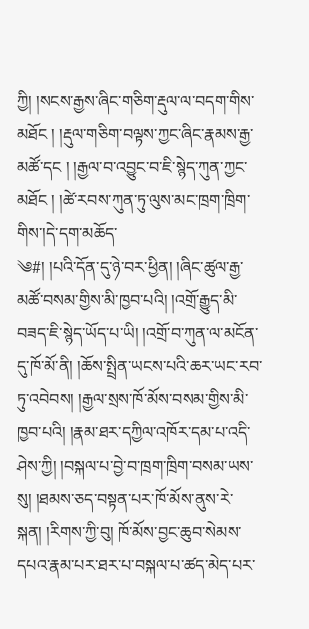ཀྱི། །སངས་རྒྱས་ཞིང་གཅིག་རྡུལ་ལ་བདག་གིས་མཐོང ། །རྡུལ་གཅིག་བལྟས་ཀྱང་ཞིང་རྣམས་རྒྱ་མཚོ་དང ། །རྒྱལ་བ་འབྱུང་བ་ཇི་སྙེད་ཀུན་ཀྱང་མཐོང ། །ཚེ་རབས་ཀུན་ཏུ་ལུས་མང་ཁྲག་ཁྲིག་གིས་།དེ་དག་མཆོད་
༄#། །པའི་དོན་དུ་ཉེ་བར་ཕྱིན། །ཞིང་ཚུལ་རྒྱ་མཚོ་བསམ་གྱིས་མི་ཁྱབ་པའི། །འགྲོ་རྒྱུད་མི་བཟད་ཇི་སྙེད་ཡོད་པ་ཡི། །འགྲོ་བ་ཀུན་ལ་མངོན་དུ་ཁོ་མོ་ནི། །ཆོས་སྤྲིན་ཡངས་པའི་ཆར་ཡང་རབ་ཏུ་འབེབས། །རྒྱལ་སྲས་ཁོ་མོས་བསམ་གྱིས་མི་ཁྱབ་པའི། །རྣམ་ཐར་དཀྱིལ་འཁོར་དམ་པ་འདི་ཤེས་ཀྱི། །བསྐལ་པ་བྱེ་བ་ཁྲག་ཁྲིག་བསམ་ཡས་སུ། །ཐམས་ཅད་བསྟན་པར་ཁོ་མོས་ནུས་རེ་སྐན། །རིགས་ཀྱི་བུ། ཁོ་མོས་བྱང་ཆུབ་སེམས་དཔའ་རྣམ་པར་ཐར་པ་བསྐལ་པ་ཚད་མེད་པར་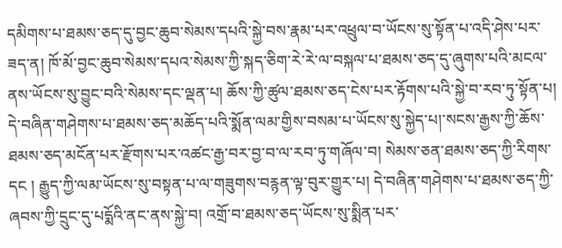དམིགས་པ་ཐམས་ཅད་དུ་བྱང་ཆུབ་སེམས་དཔའི་སྐྱེ་བས་རྣམ་པར་འཕྲུལ་བ་ཡོངས་སུ་སྟོན་པ་འདི་ཤེས་པར་ཟད་ན། ཁོ་མོ་བྱང་ཆུབ་སེམས་དཔའ་སེམས་ཀྱི་སྐད་ཅིག་རེ་རེ་ལ་བསྐལ་པ་ཐམས་ཅད་དུ་ཞུགས་པའི་མངལ་ནས་ཡོངས་སུ་བྱུང་བའི་སེམས་དང་ལྡན་པ། ཆོས་ཀྱི་ཚུལ་ཐམས་ཅད་ངེས་པར་རྟོགས་པའི་སྐྱེ་བ་རབ་ཏུ་སྟོན་པ། དེ་བཞིན་གཤེགས་པ་ཐམས་ཅད་མཆོད་པའི་སྨོན་ལམ་གྱིས་བསམ་པ་ཡོངས་སུ་སྐྱེད་པ།་སངས་རྒྱས་ཀྱི་ཆོས་ཐམས་ཅད་མངོན་པར་རྫོགས་པར་འཚང་རྒྱ་བར་བྱ་བ་ལ་རབ་ཏུ་གཞོལ་བ། སེམས་ཅན་ཐམས་ཅད་ཀྱི་རིགས་དང ། རྒྱུད་ཀྱི་ལམ་ཡོངས་སུ་བསྟན་པ་ལ་གཟུགས་བརྙན་ལྟ་བུར་གྱུར་པ། དེ་བཞིན་གཤེགས་པ་ཐམས་ཅད་ཀྱི་ཞབས་ཀྱི་དྲུང་དུ་པདྨོའི་ནང་ནས་སྐྱེ་བ། འགྲོ་བ་ཐམས་ཅད་ཡོངས་སུ་སྨིན་པར་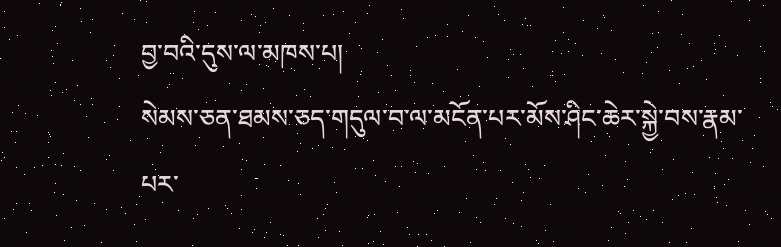བྱ་བའི་དུས་ལ་མཁས་པ།
སེམས་ཅན་ཐམས་ཅད་གདུལ་བ་ལ་མངོན་པར་མོས་ཤིང་ཆེར་སྐྱེ་བས་རྣམ་པར་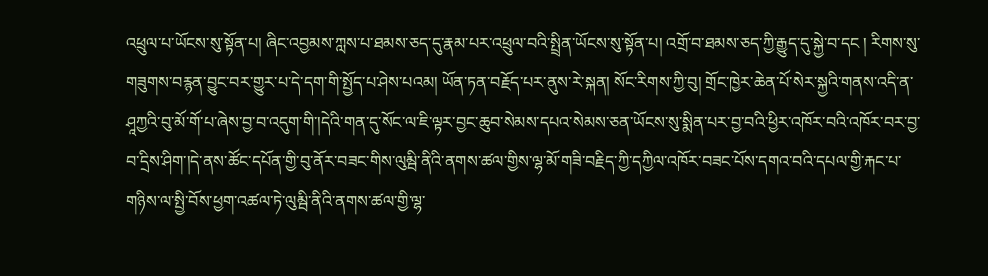འཕྲུལ་པ་ཡོངས་སུ་སྟོན་པ། ཞིང་འབྱམས་ཀླས་པ་ཐམས་ཅད་དུ་རྣམ་པར་འཕྲུལ་བའི་སྤྲིན་ཡོངས་སུ་སྟོན་པ། འགྲོ་བ་ཐམས་ཅད་ཀྱི་རྒྱུད་དུ་སྐྱེ་བ་དང ། རིགས་སུ་གཟུགས་བརྙན་བྱུང་བར་གྱུར་པ་དེ་དག་གི་སྤྱོད་པ་ཤེས་པའམ། ཡོན་ཏན་བརྗོད་པར་ནུས་རེ་སྐན། སོང་རིགས་ཀྱི་བུ། གྲོང་ཁྱེར་ཆེན་པོ་སེར་སྐྱའི་གནས་འདི་ན་ཤཱཀྱའི་བུ་མོ་གོ་པ་ཞེས་བྱ་བ་འདུག་གི་།དེའི་གན་དུ་སོང་ལ་ཇི་ལྟར་བྱང་ཆུབ་སེམས་དཔའ་སེམས་ཅན་ཡོངས་སུ་སྨིན་པར་བྱ་བའི་ཕྱིར་འཁོར་བའི་འཁོར་བར་བྱ་བ་དྲིས་ཤིག་།དེ་ནས་ཚོང་དཔོན་གྱི་བུ་ནོར་བཟང་གིས་ལུམྦི་ནིའི་ནགས་ཚལ་གྱིས་ལྷ་མོ་གཟི་བརྗིད་ཀྱི་དཀྱིལ་འཁོར་བཟང་པོས་དགའ་བའི་དཔལ་གྱི་རྐང་པ་གཉིས་ལ་སྤྱི་བོས་ཕྱག་འཚལ་ཏེ་ལུམྦི་ནིའི་ནགས་ཚལ་གྱི་ལྷ་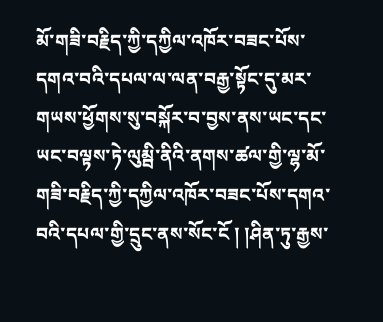མོ་གཟི་བརྗིད་ཀྱི་དཀྱིལ་འཁོར་བཟང་པོས་དགའ་བའི་དཔལ་ལ་ལན་བརྒྱ་སྟོང་དུ་མར་གཡས་ཕྱོགས་སུ་བསྐོར་བ་བྱས་ནས་ཡང་དང་ཡང་བལྟས་ཏེ་ལུམྦི་ནིའི་ནགས་ཚལ་གྱི་ལྷ་མོ་གཟི་བརྗིད་ཀྱི་དཀྱིལ་འཁོར་བཟང་པོས་དགའ་བའི་དཔལ་གྱི་དྲུང་ནས་སོང་ངོ ། །ཤིན་ཏུ་རྒྱས་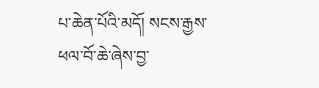པ་ཆེན་པོའི་མདོ། སངས་རྒྱས་ཕལ་བོ་ཆེ་ཞེས་བྱ་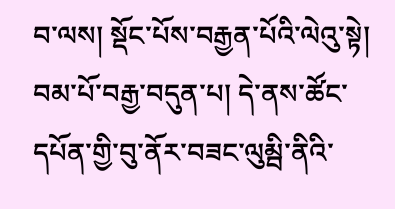བ་ལས། སྡོང་པོས་བརྒྱན་པོའི་ལེའུ་སྟེ། བམ་པོ་བརྒྱ་བདུན་པ། དེ་ནས་ཚོང་དཔོན་གྱི་བུ་ནོར་བཟང་ལུམྦི་ནིའི་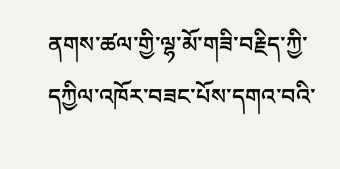ནགས་ཚལ་གྱི་ལྷ་མོ་གཟི་བརྗིད་ཀྱི་དཀྱིལ་འཁོར་བཟང་པོས་དགའ་བའི་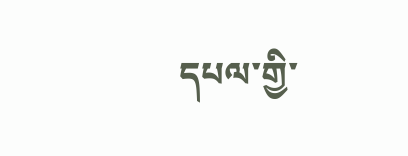དཔལ་གྱི་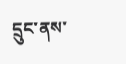དྲུང་ནས་